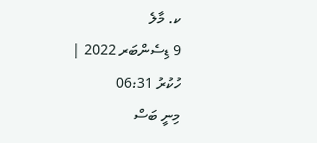ކ. މާލެ
9 ޑިސެންބަރ 2022 | ހުކުރު 06:31
މިނީ ބަސް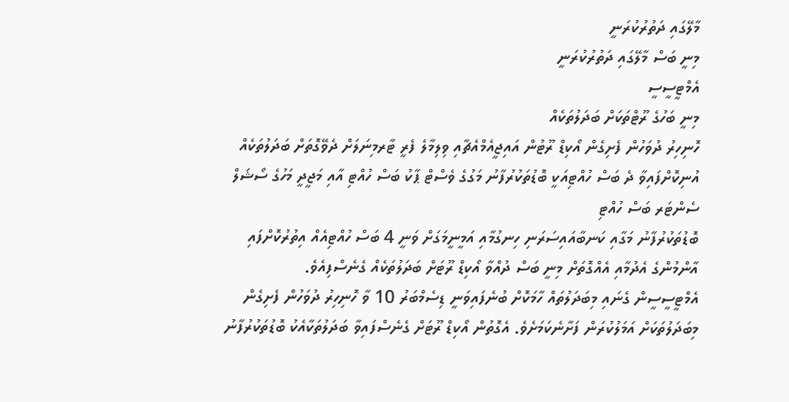މާލޭގައި ދަތުރުކުރަނީ
މިނީ ބަސް މާލޭގައި ދަތުރުކުރަނީ
އެމްޓީސީސީ
މިނީ ބަހުގެ ރޫޓްތަކަށް ބަދަލުތަކެއް
ހޮނިހިރު ދުވަހުން ފެށިގެން އޯކިޑް ރޫޓުން އައިޖީއެމްއެޗާއި ވިލިމާލެ ފެރީ ޓާރމިނަލަށް ދެވޭގޮތަށް ބަދަލުތަކެއް
އުނިކޮށްފައިވާ ދެ ބަސް ހުއްޓިއަކީ ބޮޑުތަކުރުފާނު މަގުގެ ވެސްޓް ޕާކު ބަސް ހުއްޓި އާއި މަޖީދީ މަހުގެ ސޯޝަލް ސެންޓަރ ބަސް ހުއްޓި
ބޮޑުތަކުރުފާނު މަގާއި ކަނބާއައިސަރަނި ހިނގުމާއި އަމީނީމަގަށް ވަނީ 4 ބަސް ހުއްޓިއެއް އިތުރުކޮށްފައި
އާންމުންގެ އެދުމާއި އެއްގޮތަށް މިނީ ބަސް ދުއްވާ އޯކިޑް ރޫޓަށް ބަދަލުތަކެއް ގެނެސްފިއެވެ.
އެމްޓީސީސީން ގެނައި މިބަދަލުތައް ހާމަކޮށް ބުނެފައިވަނީ ޑިސެމްބަރު 10 ވާ ހޮނިހިރު ދުވަހުން ފެށިގެން މިބަދަލުތަކަށް އަމަލުކުރަން ފަށާނެކަމަށެވެ. އެގޮތުން އޯކިޑް ރޫޓަށް ގެނެސްފައިވާ ބަދަލުތަކާއެކު ބޮޑުތަކުރުފާނު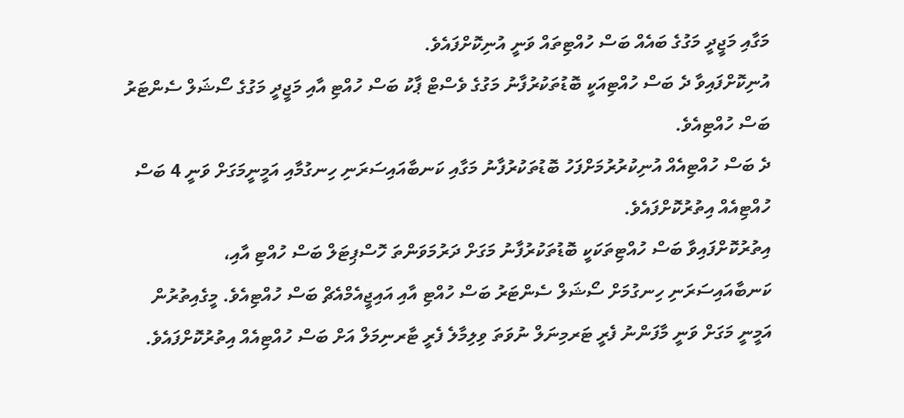މަގާއި މަޖީދީ މަގުގެ ބައެއް ބަސް ހުއްޓިތައް ވަނީ އުނިކޮށްފައެވެ.
އުނިކޮށްފައިވާ ދެ ބަސް ހުއްޓިއަކީ ބޮޑުތަކުރުފާނު މަގުގެ ވެސްޓް ޕާކު ބަސް ހުއްޓި އާއި މަޖީދީ މަގުގެ ސޯޝަލް ސެންޓަރު ބަސް ހުއްޓިއެވެ.
ދެ ބަސް ހުއްޓިއެއް އުނިކުރުރުމަށްފަހު ބޮޑުތަކުރުފާނު މަގާއި ކަނބާއައިސަރަނި ހިނގުމާއި އަމީނީމަގަށް ވަނީ 4 ބަސް ހުއްޓިއެއް އިތުރުކޮށްފައެވެ.
އިތުރުކޮށްފައިވާ ބަސް ހުއްޓިތަކަކީ ބޮޑުތަކުރުފާނު މަގަށް ދަރުމަވަންތަ ހޮސްޕިޓަލް ބަސް ހުއްޓި އާއި، ކަނބާއައިސަރަނި ހިނގުމަށް ސޯޝަލް ސެންޓަރު ބަސް ހުއްޓި އާއި އައިޖީއެމްއެޗް ބަސް ހުއްޓިއެވެ. މީގެއިތުރުން އަމީނީ މަގަށް ވަނީ މާފަންނު ފެރީ ޓަރމިނަލް ނުވަތަ ވިލިމާލެ ފެރީ ޓާރނިމަލް އަށް ބަސް ހުއްޓިއެއް އިތުރުކޮށްފައެވެ.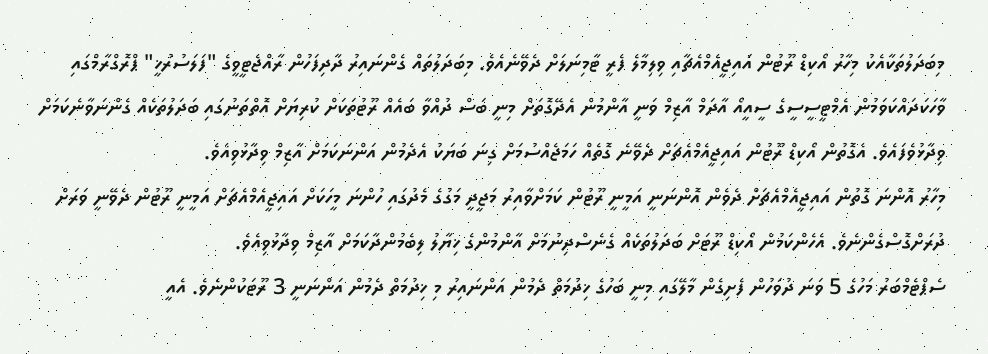މިބަދަލުތަކާއެކު މިހާރު އޯކިޑް ރޫޓުން އައިޖީއެމްއެޗާއި ވިލިމާލެ ފެރީ ޓާމިނަލަށް ދެވޭނެއެވެ. މިބަދަލުތައް ގެންނައިރު ދާދިފަހުން ރާއްޖެޓީވީގެ "ފަލަސުރުޚީ" ޕްރޮގްރާމްގައި ވާހަކަދައްކަވަމުން އެމްޓީސީސީގެ ސީއީއޯ އާދަމް އާޒިމް ވަނީ އާންމުން އެދޭގޮތަށް މިނީ ބަސް ދުއްވާ ބައެއް ރޫޓުތަކަށް ކުރިޔަށް އޮތްތަނުގައި ބަދަލުތަކެއް ގެންނަވާނެކަމަށް ވިދާޅުވެފައެވެ. އެގޮތުން އޯކިޑް ރޫޓުން އައިޖީއެމްއެޗަށް ދެވޭނެ ގޮތެއް ހަމަޖެއްސުމަށް ގިނަ ބަޔަކު އެދެމުން އަންނަކަމަށް އާޒިމް ވިދާޅުވިއެވެ.
މިހާރު އޮންނަ ގޮތުން އައިޖީއެމްއެޗަށް ދެވެން އޮންނަނީ އަމީނީ ރޫޓުން ކަމަށްވާއިރު މަޖީދީ މަގުގެ މެދުގައި ހުންނަ މީހަކަށް އައިޖީއެމްއެޗަށް އަމީނީ ރޫޓުން ދެވޭނީ ވަރަށް ދުރަށްގޮސްގެންނެވެ. އެހެންކަމުން އޯކިޑް ރޫޓަށް ބަދަލުތަކެއް ގެނެސްދިނުމަށް އާންމުންގެ ޚިޔާލު ލިބެމުންދާކަމަށް އާޒިމް ވިދާޅުވިއެވެ.
ސެޕްޓެމްބަރު މަހުގެ 5 ވަނަ ދުވަހުން ފެށިގެން މާލޭގައި މިނީ ބަހުގެ ޚިދުމަތް ދެމުން އަންނައިރު މި ޚިދުމަތް ދެމުން އަންނަނީ 3 ރޫޓަކުންނެވެ. އެއީ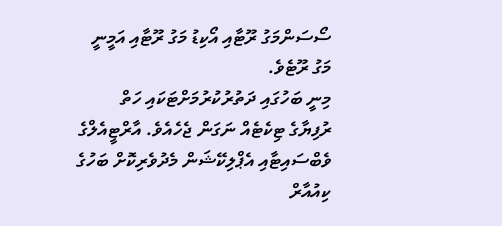ސޯސަންމަގު ރޫޓާއި އޯކިޑު މަގު ރޫޓާއި އަމީނީ މަގު ރޫޓެވެ.
މިނީ ބަހުގައި ދަތުރުކުރުމަށްޓަކައި ހަތް ރުފިޔާގެ ޓިކެޓެއް ނަގަން ޖެހެއެވެ. އާރްޓީއެލްގެ ވެބްސައިޓާއި އެޕްލިކޭޝަން މެދުވެރިކޮށް ބަހުގެ ކިއުއާރް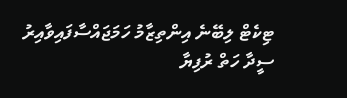ޓިކެޓް ލިބޭނެ އިންތިޒާމު ހަމަޖައްސާފައިވާއިރު ސީދާ ހަތް ރުފިޔާ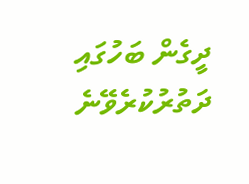ދީގެން ބަހުގައި ދަތުރުކުރެވޭނެ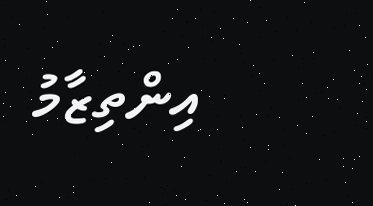އިންތިޒާމު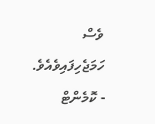ވެސް ހަމަޖެހިފައިވެއެވެ.
- ކޮމެންޓް